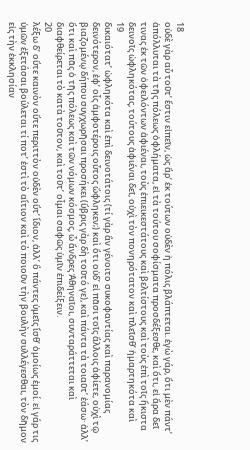18
οὐδὲ γὰρ αὖ τοῦτʼ ἔστιν εἰπεῖν, ὡς ἄρʼ ἐκ τούτων οὐδὲν ἡ πόλις βλάπτεται. ἐγὼ γάρ, ὅτι μὲν πάντʼ ἀπόλλυται τὰ τῆς πόλεως ὀφλήματα, εἰ τὰ τούτου σοφίσματα προσδέξεσθε, καὶ ὅτι, εἰ ἄρα δεῖ τινας ἐκ τῶν ὀφειλόντων ἀφιέναι, τοὺς ἐπιεικεστάτους καὶ βελτίστους καὶ τοὺς ἐπὶ τοῖς ἥκιστα δεινοῖς ὠφληκότας, τούτους ἀφιέναι δεῖ, οὐχὶ τὸν πονηρότατον καὶ πλεῖσθʼ ἡμαρτηκότα καὶ
19
δικαιότατʼ ὠφληκότα καὶ ἐπὶ δεινοτάτοις (τί γὰρ ἂν γένοιτο συκοφαντίας καὶ παρανομίας δεινότερον, ἐφʼ οἷς ἀμφοτέροις οὗτος ὤφληκεν;) καὶ ὅτι οὐδʼ εἰ πᾶσι τοῖς ἄλλοις ἀφίετε, οὐχὶ τῷ βιαζομένῳ δήπου συγχωρῆσαι προσήκει (ὕβρις γὰρ δὴ τοῦτό γε), καὶ πάντα τὰ τοιαῦτʼ ἐάσω· ἀλλʼ ὅτι καὶ πᾶς ὁ τῆς πόλεως καὶ τῶν νόμων κόσμος, ὦ ἄνδρες Ἀθηναῖοι, συνταράττεται καὶ διαφθείρεται τὸ κατὰ τοῦτον, καὶ τοῦτʼ οἶμαι σαφῶς ὑμῖν ἐπιδείξειν.
20
λέξω δʼ οὔτε καινὸν οὔτε περιττὸν οὐδὲν οὔτʼ ἴδιον, ἀλλʼ ὃ πάντες ὑμεῖς ἴσθʼ ὁμοίως ἐμοί. εἰ γάρ τις ὑμῶν ἐξετάσαι βούλεται τί ποτʼ ἐστὶ τὸ αἴτιον καὶ τὸ ποιοῦν τὴν βουλὴν συλλέγεσθαι, τὸν δῆμον εἰς τὴν ἐκκλησίαν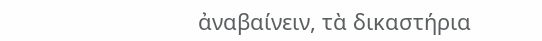ἀναβαίνειν, τὰ δικαστήρια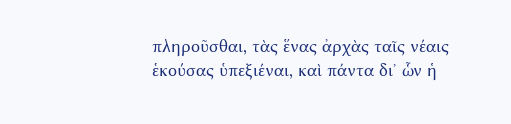πληροῦσθαι, τὰς ἕνας ἀρχὰς ταῖς νέαις ἑκούσας ὑπεξιέναι, καὶ πάντα διʼ ὧν ἡ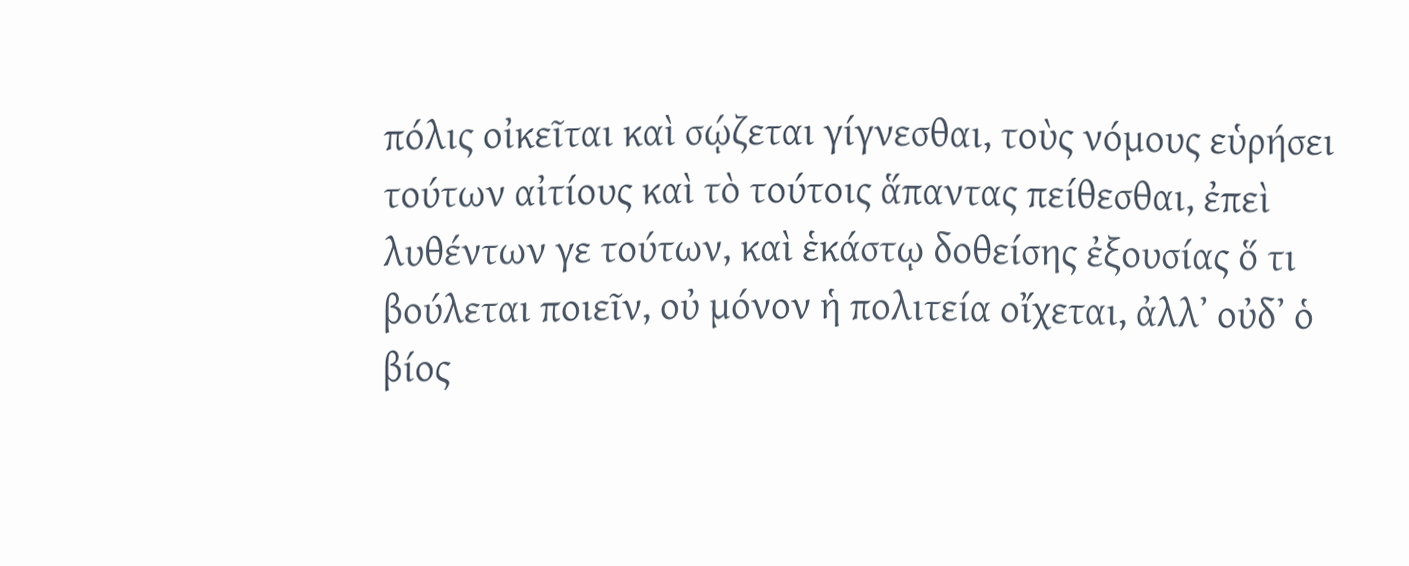πόλις οἰκεῖται καὶ σῴζεται γίγνεσθαι, τοὺς νόμους εὑρήσει τούτων αἰτίους καὶ τὸ τούτοις ἅπαντας πείθεσθαι, ἐπεὶ λυθέντων γε τούτων, καὶ ἑκάστῳ δοθείσης ἐξουσίας ὅ τι βούλεται ποιεῖν, οὐ μόνον ἡ πολιτεία οἴχεται, ἀλλʼ οὐδʼ ὁ βίος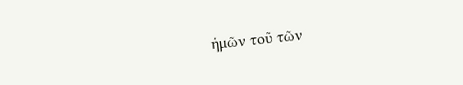ἡμῶν τοῦ τῶν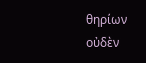θηρίων οὐδὲν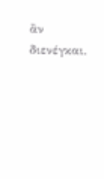ἂν διενέγκαι.